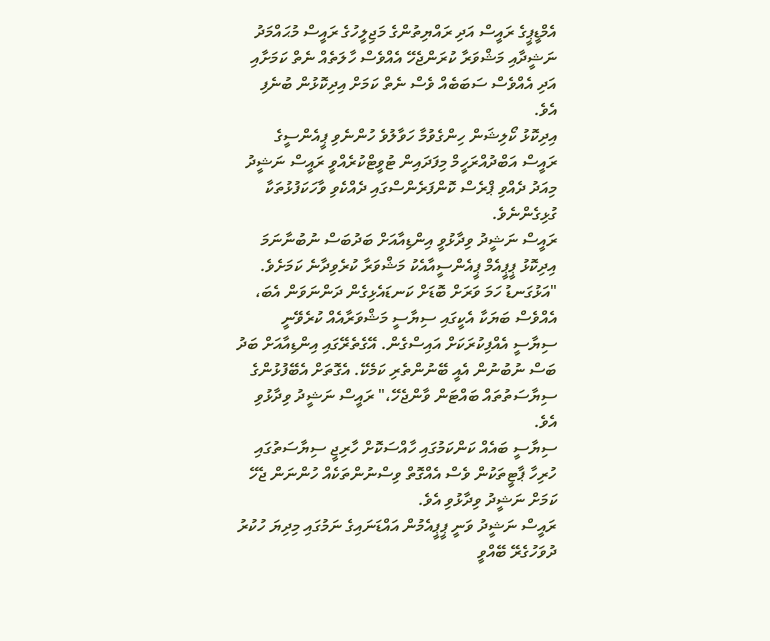އެމްޑީޕީގެ ރައީސް އަދި ރައްޔިތުންގެ މަޖިލީހުގެ ރައީސް މުޙައްމަދު ނަޝީދާއި މަޝްވަރާ ކުރަންޖެހޭ އެއްވެސް ހާލަތެއް ނެތް ކަމަށާއި އަދި އެއްވެސް ސަބަބެއް ވެސް ނެތް ކަމަށް އިދިކޮޅުން ބުނެފި އެވެ.
އިދިކޮޅު ކޯލިޝަން ހިންގެވުމާ ހަވާލުވެ ހުންނެވި ޕީއެންސީގެ ރައީސް އަބްދުއްރަހީމް މިފަދައިން ޓުވީޓްކުރެއްވީ ރައީސް ނަޝީދު މިއަދު ދެއްވި ޕްރެސް ކޮންފަރެންސްގައި ދެއްކެވި ވާހަކަފުޅުތަކާ ގުޅިގެންނެވެ.
ރައީސް ނަޝީދު ވިދާޅުވީ އިންޑިއާއަށް ބަދުބަސް ނުބުނާނަމަ އިދިކޮޅު ޕީޕީއެމް ޕީއެންސީއާއެކު މަޝްވަރާ ކުރެވިދާނެ ކަމަށެވެ.
"އަޅުގަނޑު ހަމަ ވަރަށް ބޮޑަށް ކަނޑައެޅިގެން ދަންނަވަން އެބަ، އެއްވެސް ބަޔަކާ އެކީގައި ސިޔާސީ މަޝްވަރާއެއް ކުރެވޭނީ ސިޔާސީ އެއްފިކުރަކަށް އައިސްގެން. އޭގެތެރޭގައި އިންޑިއާއަށް ބަދު ބަސް ނުބުނުން އެއީ ބޭނުންތެރި ކަމެކޭ. އެގޮތަށް އެބޭފުޅުންގެ ސިޔާސަތުތައް ބައްޓަން ވާންޖެހޭ،" ރައީސް ނަޝީދު ވިދާޅުވި އެވެ.
ސިޔާސީ ބައެއް ކަންކަމުގައި ހާއްސަކޮށް ހާރިޖީ ސިޔާސަތުގައި ހުރިހާ ޕާޓީތަކުން ވެސް އެއްގޮތް ވިސްނުންތަކެއް ހުންނަން ޖެހޭ ކަމަށް ނަޝީދު ވިދާޅުވި އެވެ.
ރައީސް ނަޝީދު ވަނީ ޕީޕީއެމުން އައްޑަނައިގެ ނަމުގައި މިދިޔަ ހުކުރު ދުވަހުގެރޭ ބޭއްވީ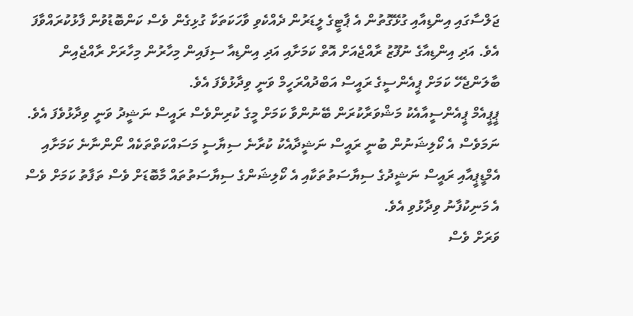ޖަލްސާގައި އިންޑިއާއި ގުޅޭގޮތުން އެ ޕާޓީގެ ލީޑަރުން ދެއްކެވި ވާހަކަތަކާ ގުޅިގެން ވެސް ކަންބޮޑުވުން ފާޅުކުރައްވާފަ އެވެ. އަދި އިންޑިއާގެ ނުފޫޒު ރާއްޖެއަށް އޮތް ކަމަށާއި އަދި އިންޑިއާ ސިފައިން މިހާރުން މިހާރަށް ރާއްޖެއިން ބާލަންޖެހޭ ކަމަށް ޕީއެންސީގެ ރައީސް އަބްދުއްރަހީމް ވަނީ ވިދާޅުވެފަ އެވެ.
ޕީޕީއެމް ޕީއެންސީއާއެކު މަޝްވަރާކުރަން ބޭނުންވާ ކަމަށް މީގެ ކުރިންވެސް ރައީސް ނަޝީދު ވަނީ ވިދާޅުވެފަ އެވެ. ނަމަވެސް އެ ކޯލިޝަނުން ބުނީ ރައީސް ނަޝީދާއެކު ކުރާނެ ސިޔާސީ މަސައްކަތްތަކެއް ނޯންނާނެ ކަމަށާއި އެމްޑީޕީއާއި ރައީސް ނަޝީދުގެ ސިޔާސަތުތަކާއި އެ ކޯލިޝަންގެ ސިޔާސަތުތައް މާބޮޑަށް ވެސް ތަފާތު ކަމަށް ވެސް އެ މަނިކުފާނު ވިދާޅުވި އެވެ.
ވަރަށް ވެސް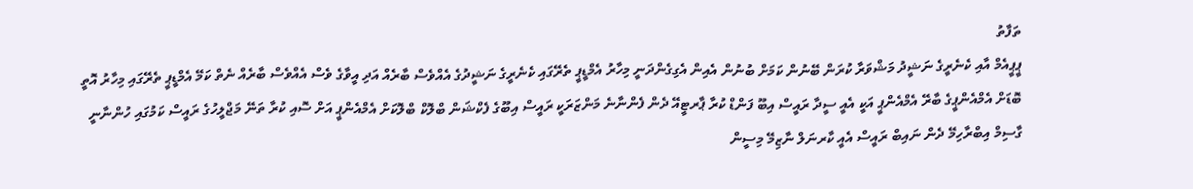ތަފާތު
ޕީޕީއެމް އާއި ކެނެރީގެ ނަޝީދު މަޝްވަރާ ކުރަން ބޭނުން ކަމަށް ބުނުން އެއިން އެގިގެންދަނީ މިހާރު އެމްޑީޕީ ތެރޭގައި ކެނެރީގެ ނަޝީދުގެ އެއްވެސް ބާރެއް އަދި އީވާގެ ވެސް އެއްވެސް ބާރެއް ނެތް ކަމޭ އެމްޑީޕީ ތެރޭގައި މިހާރު އޮތީ ބޮޑަށް އެމްއެންޕީގެ ބާރޭ އެމްއެންޕީ އަކީ އެއީ ސީދާ ރައީސް އިބޫ ފަންޑް ކުރާ ޕާރޓީއޭ ދެން ފެންނާނެ މަންޒަރަކީ ރައީސް އިބޫގެ ފެކްޝަން ބްލޮކް ބްލޮކަށް އެމްއެންޕީ އަށް ސޮއި ކުރާ ތަނޭ މަޖްލީހުގެ ރައީސް ކަމުގައި ހުންނާނީ ގާސިމް އިބްރާހިމޭ ދެން ނައިބް ރައީސް އެއީ ކާރނަލް ނާޒިމޭ މިސީން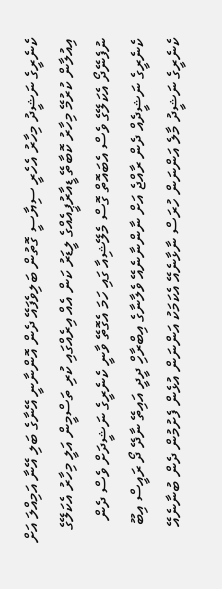ކެނެރީގެ ނަޝީދު މިހާރު އެހެރީ ސިޔާސީ ގޮތުން ބަލިވެފައޭ ދެން އޮންނާނީ އޭނާގެ ބަލި އޭނާ އަމިއްލަ އަށް އިއުލާން ކުރުމޭ މިހާރު ކޮބާތޭ ޑީއާރުޕީއެއްގެ ލީޑަރު ކަން އެއް އިރެއްގައި ކުރި ތަސްމީން އަލީ މިހާރު އެކަލޭގެ ނުފެނޭދޯ އެކަލޭގެ ވެސް އެބައޮތް ގޮސް މެލޭޝިއާ ގައި ހަމަ އެގޮތޭ ވާނީ ކެނެރީގެ ނަޝީދަށް ވެސް ދެން ކެނެރީގެ ނަޝީދެއް ދެން ރާއްޖެ އަށް ނާންނާނެއޭ ވެލާނާގެ އިބްރާހިް ދީދީ އައިތޭ ނާދޭ ދޯ ރައީސް އިބޫ ކެނެރީގެ ނަޝީދު މާލެ އަންނަން ހުރަސް ނާޅާނެއޭ އެކަމަކު އަންނަން އުޅެން ފެށުމުން ދެން ބުނާނެއޭ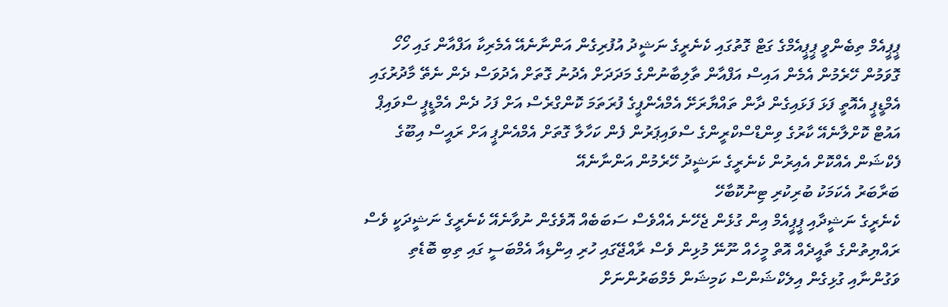ޕީޕީއެމް ތިބެންވީ ޕީޕީއެމްގެ ގަޓް ގޮތުގައި ކެނެރީގެ ނަޝީދު އުފުރިގެން އަންނާނެއޭ އެމެރިކާ އަފްއާން ގައި ހޯހޯ ގޮވަމުން ހޭރެމުން އެމެން އައިސް އަފްއާން ތާލިބާނުންގެ މަދަދަށް އެދުނު ގޮތަށް އެދުވަސް ދެން ނެތޭ މާދުރުގައި އެމްޑީޕީ އެއޮތީ ފަޅަ ފަޅައިގެން ދާން ތައްޔާރަށޭ އެމްއެންޕީގެ ފުރަތަމަ ކޮންގްރެސް އަށް ފަހު ދެން އެމްޑީޕީ ސްވައިޕް އައުޓް ކޮށްލާނެއޭ ކާރުގެ ވިންޑްސްކްރީންގެ ސްވައިޕަރުން ފެން ކަހާލާ ގޮތަށް އެމްއެންޕީ އަށް ރައީސް އިބޫގެ ފެކްޝަން އެއްކޮށް އެއިރުން ކެނެރީގެ ނަޝީދު ހޭރެމުން އަންނާނެއޭ
ބަރާބަރު އެކަމަކު ބުރިކުރި ޓިނުކޮބާހޭ
ކެނެރީގެ ނަޝީދާއި ޕީޕީއެމް އިން ގުޅެން ޖެހޭނެ އެއްވެސް ސަބަބެއް އޮވެގެން ނުވާނެއޭ ކެނެރީގެ ނަޝީދަކީ ވެސް ރައްޔިތުންގެ ތާއީދެއް އޮތް މީހެއް ނޫނޭ މުޅިން ވެސް ރާއްޖޭގައި ހުރި އިންޑިއާ އެމްބަސީ ގައި ތިބި ބޮޑެތި ވަގުންނާއި ގުޅިގެން އިލެކްޝަންސް ކަމިޝަން މެމްބަރުންނަށް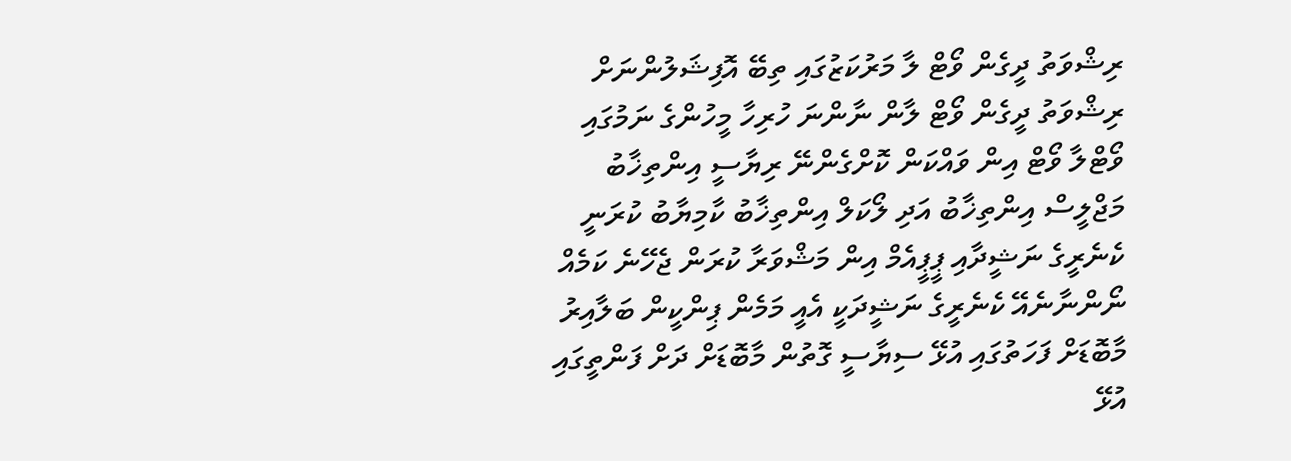ރިޝްވަތު ދީގެން ވޯޓް ލާ މަރުކަޒުގައި ތިބޭ އޮފިޝަލުންނަށް ރިޝްވަތު ދީގެން ވޯޓް ލާން ނާންނަ ހުރިހާ މީހުންގެ ނަމުގައި ވޯޓްލާ ވޯޓް އިން ވައްކަން ކޮށްގެންނޭ ރިޔާސީ އިންތިޚާބު މަޖްލީސް އިންތިޚާބު އަދި ލޯކަލް އިންތިޚާބު ކާމިޔާބު ކުރަނީ
ކެނެރީގެ ނަޝީދާއި ޕީޕީއެމް އިން މަޝްވަރާ ކުރަން ޖެހޭނެ ކަމެއް ނޯންނާނެއޭ ކެނެރީގެ ނަޝީދަކީ އެއީ މަމެން ޕިންކީން ބަލާއިރު މާބޮޑަށް ފަހަތުގައި އުޅޭ ސިޔާސީ ގޮތުން މާބޮޑަށް ދަށް ފަންތީގައި އުޅޭ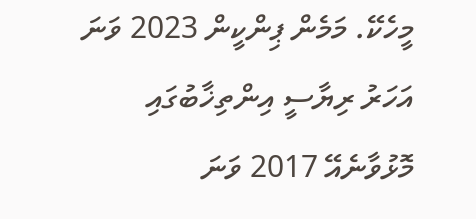މީހެކޭ. މަމެން ޕިންކީން 2023 ވަނަ އަހަރު ރިޔާސީ އިންތިޚާބުގައި މޮޅުވާނެއޭ 2017 ވަނަ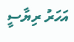އަހަރު ރިޔާސީ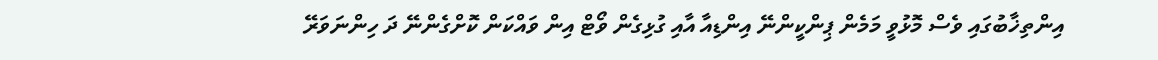އިންތިޚާބުގައި ވެސް މޮޅުވީ މަމެން ޕިންކީންނޭ އިންޑިއާ އާއި ގުޅިގެން ވޯޓް އިން ވައްކަން ކޮށްގެންނޭ ދަ ހިންނަވަރޭ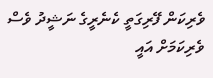ވެރިކަން ފޭރިގަތީ ކެނެރީގެ ނަޝީދު ވެސް ވެރިކަމަށް އައީ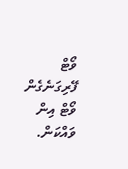ވޯޓް ފޭރިގަނެގެން ވޯޓް އިން ވައްކަން.